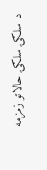د سلګۍ سلګۍ حالاتو زمزمه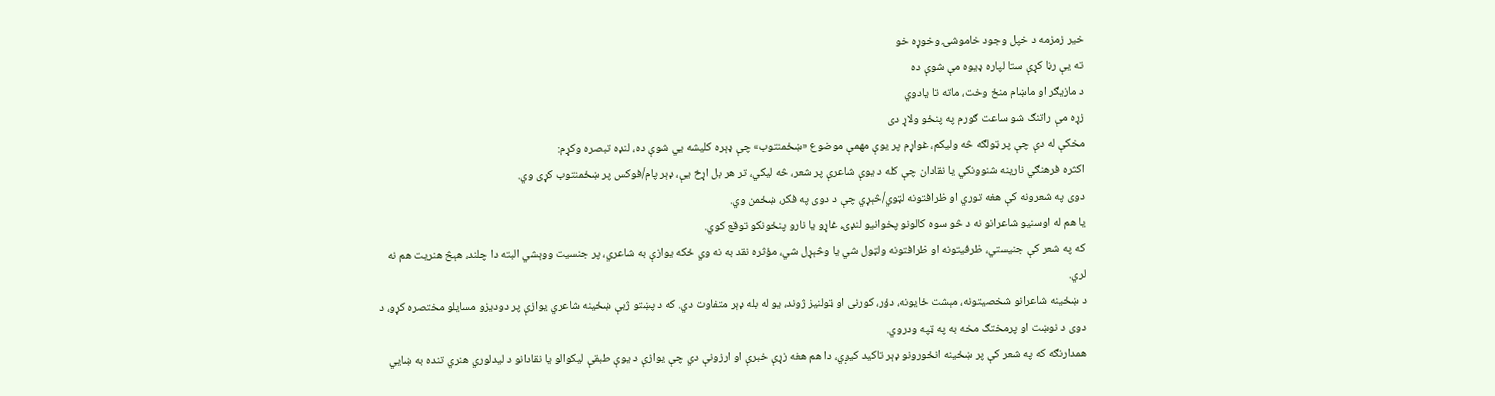خیر زمزمه د خپل وجود خاموشۍ وخوړه خو
ته یې رڼا کړې ستا لپاره ډیوه مې شوې ده
د مازیګر او ماښام منځ وخت، ماته تا یادوي
زړه مې راتنګ شو ساعت ګورم په پنځو ولاړ دی
مخکې له دې چې پر ټولګه څه وليکم، غواړم پر يوې مهمې موضوع «ښځمنتوب» چې ډېره کليشه يي شوې ده، لنډه تبصره وکړم:
اکثره فرهنګي نارينه شنوونکي يا نقادان چې کله د يوې شاعرې پر شعر، څه ليکي، تر هر بل اړخ يې، ډېر پام/فوکس پر ښځمنتوب کړی وي.
دوی په شعرونه کې هغه توري او ظرافتونه لټوي/څېړي چې د دوی په فکر، ښځمن وي.
يا هم له اوسنيو شاعرانو نه د څو سوه کالونو پخوانيو لنډۍ، غاړو يا نارو پنځونکو توقع کوي.
که په شعر کې جنيستي، ظرفيتونه او ظرافتونه ولټول شي يا وڅېړل شي، مؤثره نقد به نه وي ځکه يوازې به شاعري، پر جنسيت ووېشي البته دا چلند، هېڅ هنريت هم نه لري.
د ښځينه شاعرانو شخصيتونه، مېشت ځايونه، دؤر، کورنی او ټولنيز ژوند، يو له بله ډېر متفاوت دي. که د پښتو ژبې ښځينه شاعري يوازې پر دوديزو مسايلو مختصره کړو، د دوی د نوښت او پرمختګ مخه به په ټپه ودروي.
همدارنګه که په شعر کې پر ښځينه انځورونو ډېر تاکيد کيږي، دا هم هغه زړې خبرې او ارزونې دي چې يوازې د يوې طبقې ليکوالو يا نقادانو د ليدلوري هنري تنده به ښايي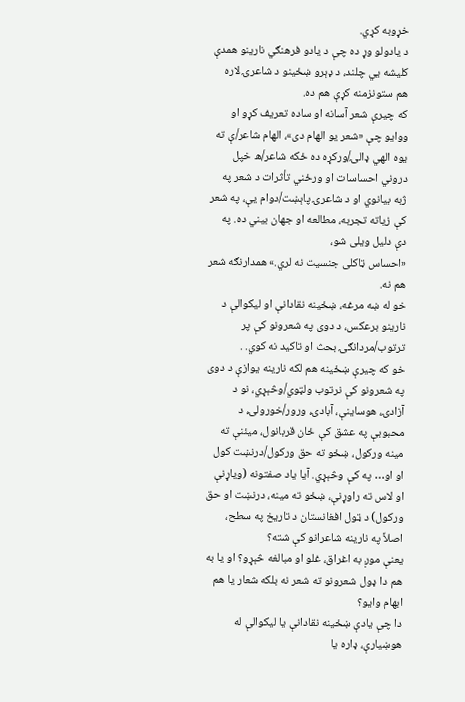خړوبه کړي.
د يادولو وړ ده چې د يادو فرهنګي نارينو همدې کليشه يي چلند، د ډېرو ښځينو د شاعرۍ لاره هم ستونزمنه کړې هم ده.
که چيرې شعر آسانه او ساده تعريف کړو او ووايو چې «شعر يو الهام دی»، الهام شاعر/ې ته يوه الهي ډالۍ/ورکړه ده ځکه شاعر/ه خپل دروني احساسات او ورځني تأثرات د شعر په ژبه بيانوي او د شاعرۍ پاېښت/دوام يې، په شعر کې زياته تجربه، مطالعه او جهان بيني ده. په دې دليل ويلی شو،
«احساس ټاکلی جنسيت نه لري.» همدارنګه شعر هم نه.
خو له ښه مرغه، ښځينه نقادانې او ليکوالې د نارينو برعکس، د دوی په شعرونو کې پر ترتوب/مردانګۍ بحث او تاکيد نه کوي. .
خو که چيرې ښځينه هم لکه نارينه يوازې د دوی په شعرونو کې نرتوب ولټوي/وڅېړي، نو د آزادۍ، هوساينې، آبادۍ، ورور/خورولۍ، د محبوبې په عشق کې ځان قربانول، ميئنې ته مينه ورکول، ښځو ته حق ورکول/درنښت کول او او… په کې وڅېړي. آيا ياد صفتونه (وياړنې او لاس ته راوړنې، ښځو ته مينه، درنښت او حق ورکول) د ټول افغانستان د تاريخ په سطح، اصلاً په نارينه شاعرانو کې شته؟
يعنې موږ به اغراق، غلو او مبالغه څېړو؟ او يا به هم دا ډول شعرونو ته شعر نه بلکه شعار يا هم ابهام وايو؟
دا چې يادې ښځينه نقادانې يا ليکوالې له هوښيارې، ډاره يا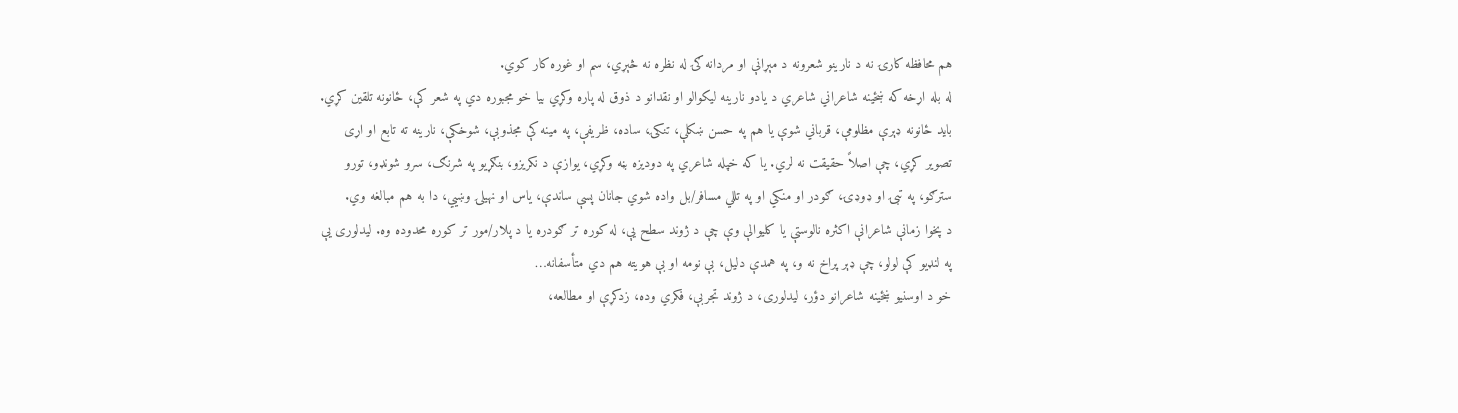هم محافظه کارۍ نه د نارينو شعرونه د مېړانې او مردانه ګۍ له نظره نه څېړي، سم او غوره کار کوي.
له بله اړخه که ښځينه شاعراني شاعري د يادو نارينه ليکوالو او نقدانو د ذوق له پاره وکړي بيا خو مجبوره دي په شعر کې، ځانونه تلقین کړي. بايد ځانونه ډېرې مظلومې، قرباني شوې يا هم په حسن ښکلې، تنکۍ، ساده، ظريفې، په مينه کې مجذوبې، شوخکې، نارينه ته تابع او اړی تصوير کړي، چې اصلاً حقيقت نه لري. يا که خپله شاعري په دوديزه بڼه وکړي، يوازې د نکریزو، بنګړيو په شرنګ، سرو شونډو، تورو سترګو، په تبۍ او ډوډۍ، ګودر او منکي او په تللي مسافر/بل واده شوي جانان پسې ساندې، ياس او نهيلۍ وښيي، دا به هم مبالغه وي.
د پخوا زمانې شاعرانې اکثره نالوستې يا کليوالې وې چې د ژوند سطح يې، له کوره تر ګودره يا د پلار/مور تر کوره محدوده وه. ليدلوری يې په لنډيو کې لولو، چې ډېر پراخ نه و، په همدې دليل، بې نومه او بې هويته هم دي متأسفانه…
خو د اوسنيو ښځينه شاعرانو دؤر، ليدلوری، د ژوند تجربې، فکري وده، زدکړې او مطالعه،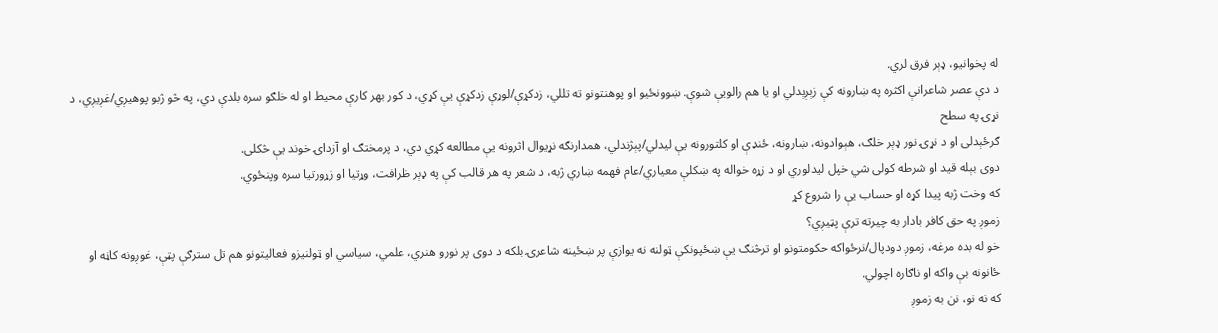له پخوانيو، ډېر فرق لري.
د دې عصر شاعرانې اکثره په ښارونه کې زېږېدلي او يا هم رالويې شوې. ښوونځيو او پوهنتونو ته تللي، زدکړې/لوړې زدکړې يې کړي، د کور بهر کارې محيط او له خلګو سره بلدې دي، په څو ژبو پوهيږي/غږيږي، د نړۍ په سطح
ګرځېدلی او د نړۍ نور ډېر خلګ، هېوادونه، ښارونه، ځنډې او کلتورونه يې ليدلي/پېژندلي، همدارنګه نړيوال اثرونه يې مطالعه کړي دي، د پرمختګ او آزداۍ خوند يې څکلی.
دوی بېله قيد او شرطه کولی شي خپل ليدلوري او د زړه خواله په ښکلې معياري/عام فهمه ښاري ژبه، د شعر په هر قالب کې په ډېر ظرافت، وړتيا او زړورتيا سره وپنځوي.
که وخت ژبه پیدا کړه او حساب یې را شروع کړ
زموږ په حق کافر بادار به چیرته ترې پټیږي؟
خو له بده مرغه، زموږ دودپال/نرځواکه حکومتونو او ترڅنګ يې ښځپونکې ټولنه نه يوازې پر ښځينه شاعرۍ بلکه د دوی پر نورو هنري، علمي، سياسي او ټولنيزو فعاليتونو هم تل سترګې پټې، غوږونه کاڼه او ځانونه بې واکه او ناګاره اچولي.
که نه نو، نن به زموږ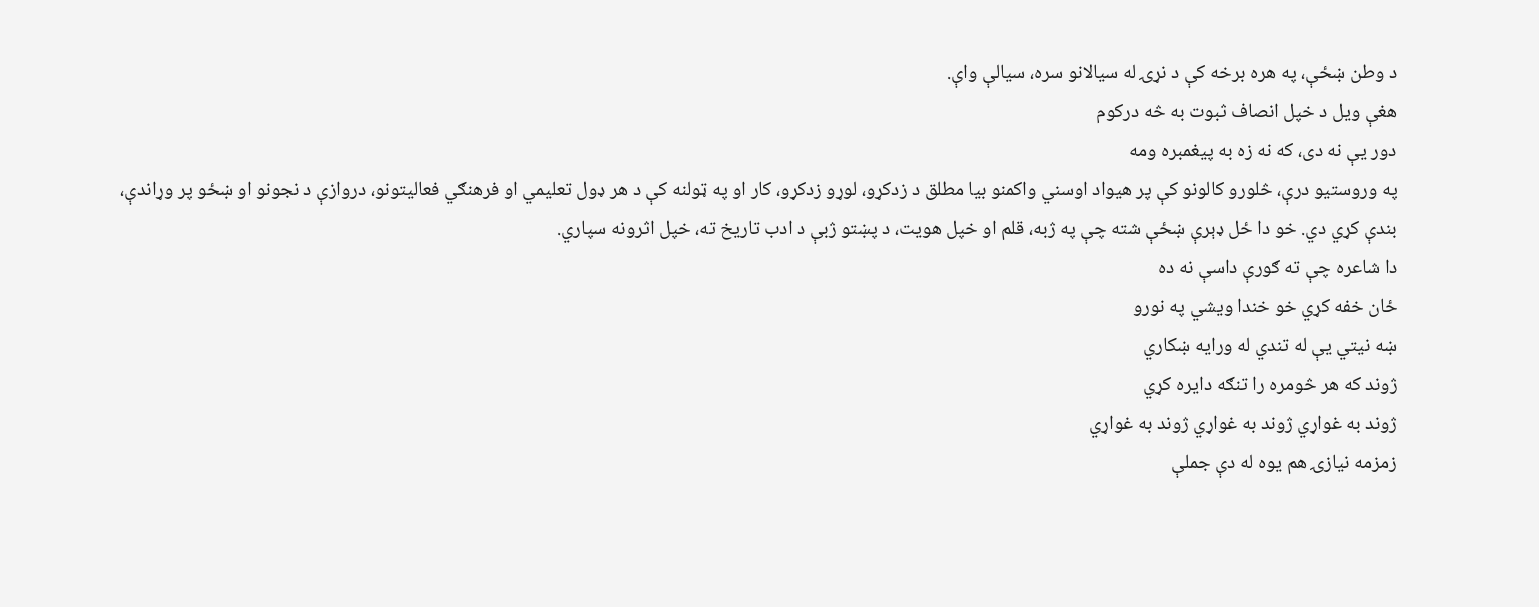د وطن ښځې، په هره برخه کې د نړۍ له سيالانو سره، سیالې واې.
هغې ویل د خپل انصاف ثبوت به څه درکوم
دور یې نه دی، که نه زه به پیغمبره ومه
په وروستيو درې، څلورو کالونو کې پر هيواد اوسني واکمنو بيا مطلق د زدکړو، لوړو زدکړو، کار او په ټولنه کې د هر ډول تعليمي او فرهنګي فعاليتونو، دروازې د نجونو او ښځو پر وړاندې، بندې کړي دي. خو دا ځل ډېرې ښځې شته چې په ژبه، قلم او خپل هويت، د پښتو ژبې د ادب تاريخ ته، خپل اثرونه سپاري.
دا شاعره چې ته ګورې داسې نه ده
ځان خفه کړي خو خندا ویشي په نورو
ښه نیتي یې له تندي له ورایه ښکاري
ژوند که هر څومره را تنګه دایره کړي
ژوند به غواړي ژوند به غواړي ژوند به غواړي
زمزمه نیازۍ هم يوه له دې جملې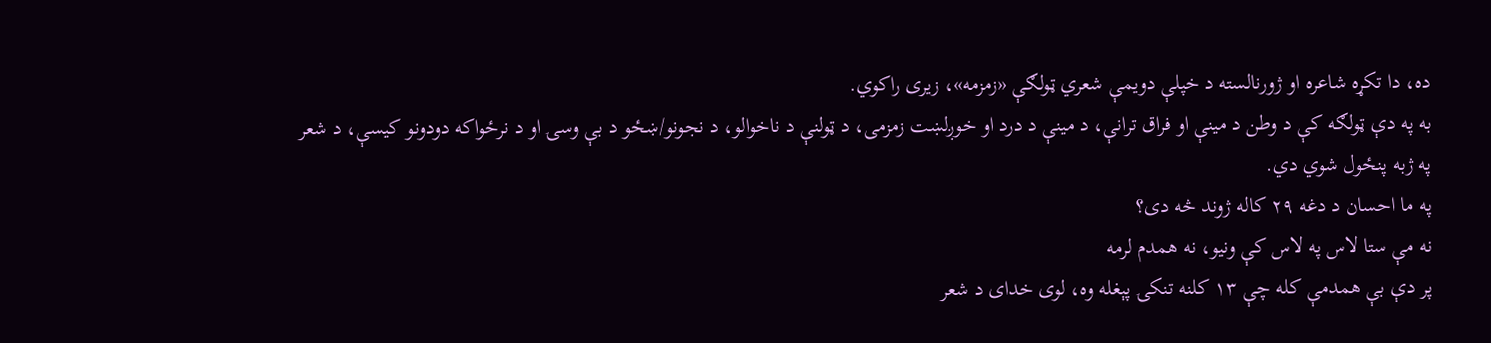ده، دا تکړه شاعره او ژورنالسته د خپلې دويمې شعري ټولګې «زمزمه»، زيری راکوي.
به په دې ټولګه کې د وطن د مينې او فراق ترانې، د مينې د درد او خوږلښت زمزمی، د ټولنې د ناخوالو، د نجونو/ښځو د بې وسۍ او د نرځواکه دودونو کيسې، د شعر په ژبه پنځول شوي دي.
په ما احسان د دغه ۲۹ کاله ژوند څه دی؟
نه مې ستا لاس په لاس کې ونیو، نه همدم لرمه
پر دې بې همدمې کله چې ۱۳ کلنه تنکۍ پېغله وه، لوی خدای د شعر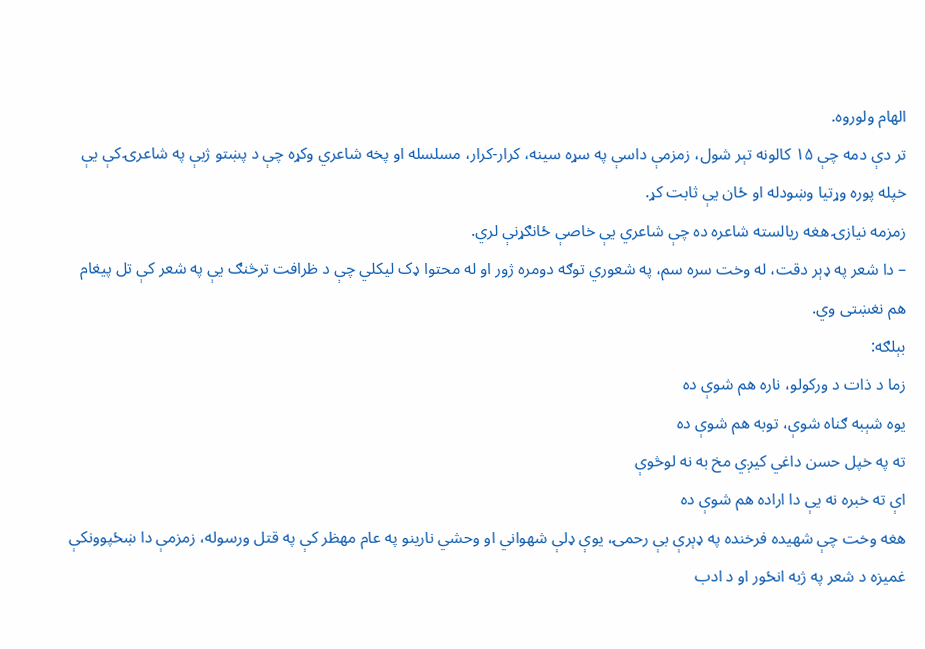الهام ولوروه.
تر دې دمه چې ۱۵ کالونه تېر شول، زمزمې داسې په سړه سينه، کرار-کرار، مسلسله او پخه شاعري وکړه چې د پښتو ژبې په شاعرۍ کې يې خپله پوره وړتيا وښودله او ځان يې ثابت کړ.
زمزمه نيازۍ هغه ريالسته شاعره ده چې شاعري يې خاصې ځانګړنې لري.
– دا شعر په ډېر دقت، له وخت سره سم، په شعوري توګه دومره ژور او له محتوا ډک ليکلي چې د ظرافت ترڅنګ يې په شعر کې تل پيغام هم نغښتی وي.
بېلګه:
زما د ذات د ورکولو، ناره هم شوې ده
يوه شېبه ګناه شوې، توبه هم شوې ده
ته په خپل حسن داغي کیږي مخ به نه لوڅوې
اې ته خبره نه یې دا اراده هم شوې ده
هغه وخت چې شهيده فرخنده په ډېرې بې رحمۍ، يوې ډلې شهواني او وحشي نارينو په عام مهظر کې په قتل ورسوله، زمزمې دا ښځپوونکې غميزه د شعر په ژبه انځور او د ادب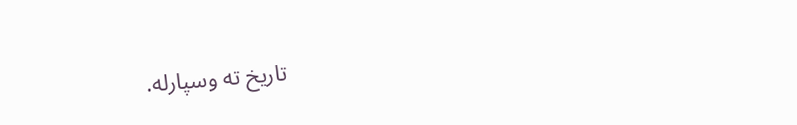تاريخ ته وسپارله.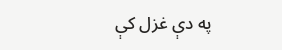په دې غزل کې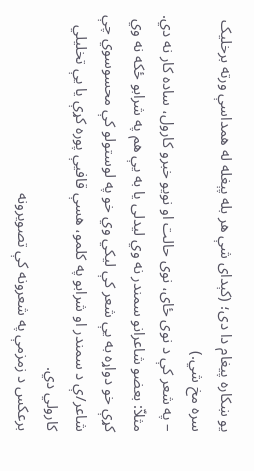يو ښکاره پيغام دا دی؛ (کېدای شې هر بله پېغله له همداسې ورته برخلیک سره مخ شي.)
– په شعر کې د نوی ځای، نوی حالت او نويو خبرو کارول، ساده کار نه دي.
مثلاّ: بعضو شاعرانو سمندر نه وي ليدلی يا به يې هم په شرابو ځکه نه وي کړې خو دواړه به يې شعر کې ليکي وي خو په لوستولو کې محسوسوي چې شاعر/ې د سمندر او شرابو په کلمو، هسې قافيې پوره کړې يا يې تخليلي کارولي دي.
برعکس د زمزمې په شعرونه کې تصويرونه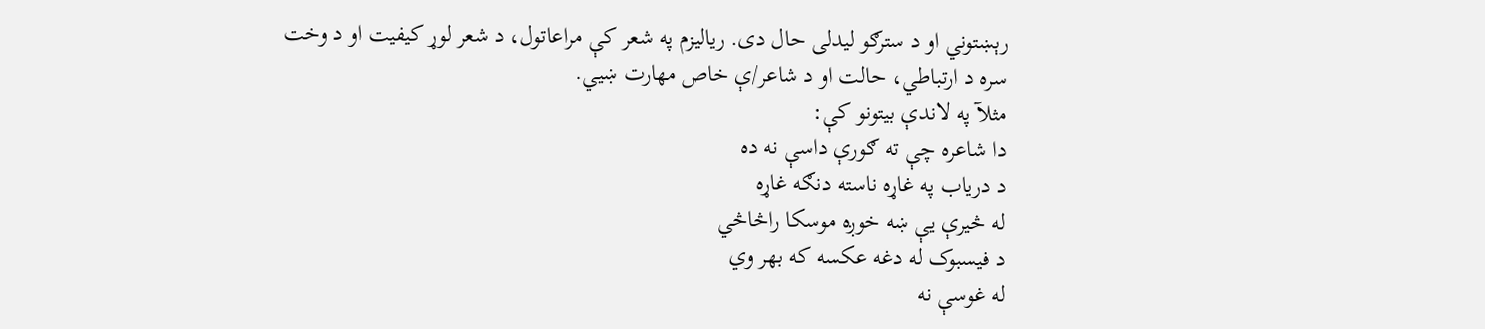رېښتوني او د سترګو ليدلی حال دی. رياليزم په شعر کې مراعاتول، د شعر لوړ کیفیت او د وخت سره د ارتباطي، حالت او د شاعر/ې خاص مهارت ښيي.
مثلآ په لاندې بيتونو کې:
دا شاعره چې ته ګورې داسې نه ده
د دریاب په غاړه ناسته دنګه غاړه
له څیرې یې ښه خوږه موسکا راڅاڅي
د فیسبوک له دغه عکسه که بهر وي
له غوسې نه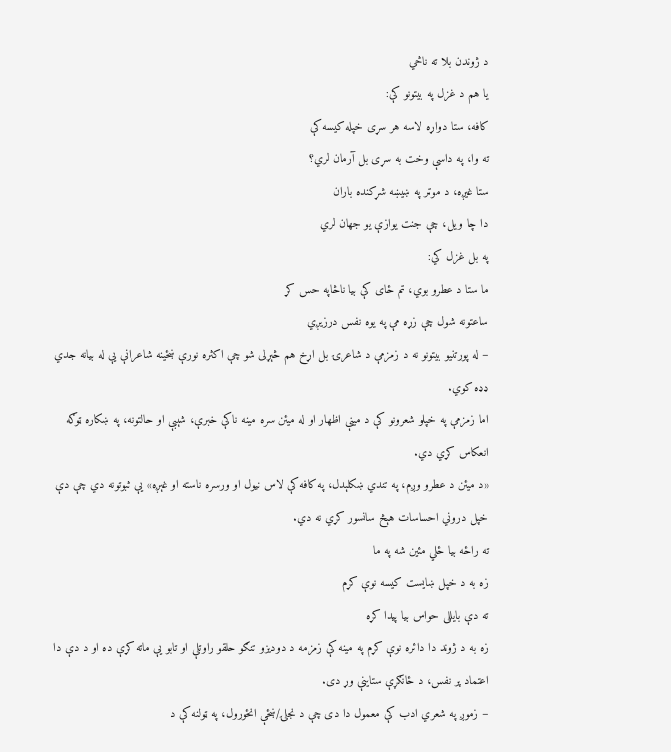د ژوندن بلا ته ناڅي
يا هم د غزل په بيتونو کې:
کافه، ستا دواړه لاسه هر سړی خپله کیسه کې
ته وا، په داسې وخت به سړی بل آرمان لري؟
ستا غیږه، د موټر په ښیښه شړکنده باران
دا چا ویل، چې جنت یوازې یو جهان لري
په بل غزل کي:
ما ستا د عطرو بوي، تم ځای کې بیا ناڅاپه حس کړ
ساعتونه شول چې زړه مې په یوه نفس درزیږي
– له پورتنيو بيتونو نه د زمزمې د شاعرۍ بل اړخ هم څېړلی شو چې اکثره نورې ښځينه شاعرانې يې له بيانه جدي ډډه کوي.
اما زمزمې په خپلو شعرونو کې د مينې اظهار او له ميئن سره مينه ناکې خبرې، شېبې او حالتونه، په ښکاره ټوګه انعکاس کړي دي.
«د ميئن د عطرو وږم، په تندي ښکلېدل، په کافه کې لاس نيول او ورسره ناسته او غېږه» يې ثبوتونه دي چې دې خپل دروني احساسات هېڅ سانسور کړي نه دي.
ته راځه بیا ځلي مئین شه په ما
زه به د خپل ښایست کیسه نوې کړم
ته دې بایللی حواس بیا پیدا کړه
زه به د ژوند دا دائره نوې کړم په مينه کې زمزمه د دوديزو تنګو حلقو راوتلې او تابو يې ماته کړې ده او د دې دا اعتماد پر نفس، د ځانګړې ستاينې وړ دی.
– زموږ په شعري ادب کې معمول دا دی چې د نجلۍ/ښځې انځورول، په ټولنه کې د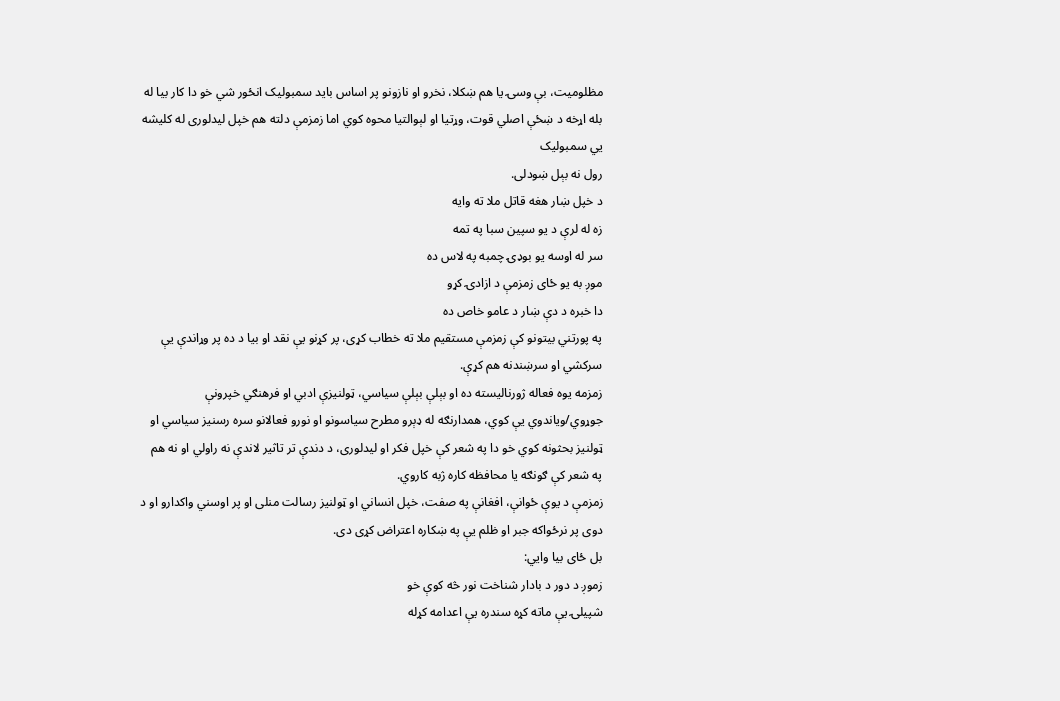مظلوميت، بې وسۍ يا هم ښکلا، نخرو او نازونو پر اساس بايد سمبوليک انځور شي خو دا کار بيا له بله اړخه د ښځې اصلي قوت، وړتيا او لېوالتيا محوه کوي اما زمزمې دلته هم خپل ليدلوری له کليشه يي سمبوليک
رول نه بېل ښودلی.
د خپل ښار هغه قاتل ملا ته وايه
زه له لرې د يو سپين سبا په تمه
سر له اوسه يو بوډۍ چمبه په لاس ده
موږ به يو ځای زمزمې د ازادۍ کړو
دا خبره د دې ښار د عامو خاص ده
په پورتني بيتونو کې زمزمې مستقيم ملا ته خطاب کړی، پر کړنو يې نقد او بيا د ده پر وړاندې يې سرکشي او سرښندنه هم کړې.
زمزمه يوه فعاله ژورناليسته ده او بېلې بېلې سياسي، ټولنيزې ادبي او فرهنګي خپرونې جوړوي/وياندوي يې کوي، همدارنګه له ډېرو مطرح سياسونو او نورو فعالانو سره رسنيز سياسي او ټولنيز بحثونه کوي خو دا په شعر کې خپل فکر او ليدلوری، د دندې تر تاثير لاندې نه راولي او نه هم په شعر کې ګونګه يا محافظه کاره ژبه کاروي.
زمزمې د يوې ځوانې، افغانې په صفت، خپل انساني او ټولنيز رسالت منلی او پر اوسني واکدارو او د دوی پر نرځواکه جبر او ظلم يې په ښکاره اعتراض کړی دی.
بل ځای بيا وايي:
زموږ د دور د بادار شناخت نور څه کوې خو
شپیلۍ یې ماته کړه سندره یې اعدامه کړله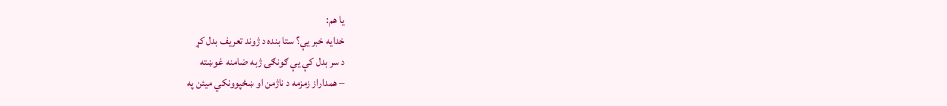يا هم:
خدایه خبر یې؟ ستا بنده د ژوند تعریف بدل کړ
د سر بدل کې یې ګونګۍ ژبه ضامنه غوښته
– همداراز زمزمه د ناژمن او ښځپوونکي ميئن په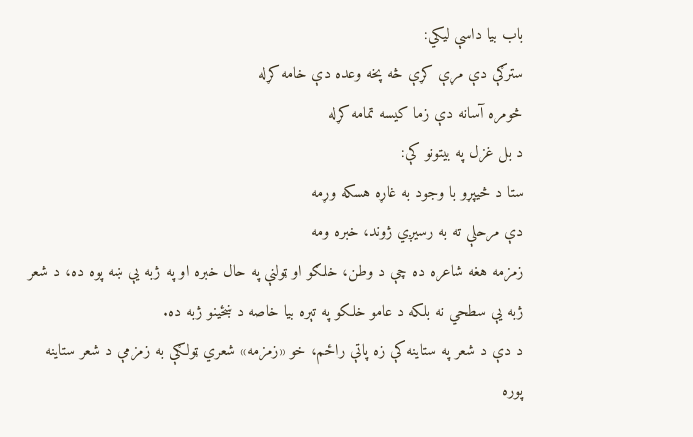باب بيا داسې ليکي:
سترګې دې مړې کړې څه پخه وعده دې خامه کړله
څومره آسانه دې زما کیسه تمامه کړله
د بل غزل په بيتونو کې:
ستا د څیپړو با وجود به غاړه هسکه وړمه
دې مرحلې ته به رسیږي ژوند، خبره ومه
زمزمه هغه شاعره ده چې د وطن، خلګو او ټولنې په حال خبره او په ژبه يې ښه پوه ده، د شعر ژبه يې سطحي نه بلکه د عامو خلکو په تېره بيا خاصه د ښځينو ژبه ده.
د دې د شعر په ستاينه کې زه پاتې راځم، خو «زمزمه» شعري ټولګې به زمزمې د شعر ستاينه پوره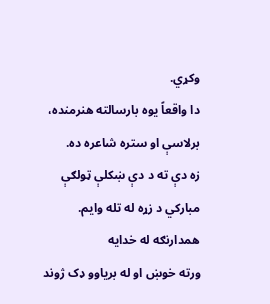وکړي.
دا واقعاً يوه بارسالته هنرمنده، برلاسې او ستره شاعره ده.
زه دې ته د دې ښکلې ټولګې مبارکي د زړه له تله وايم. همدارنګه له خدايه
ورته خوښ او له برياوو ډک ژوند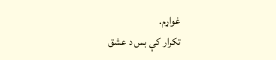غواړم.
تکرار کې بس د عشق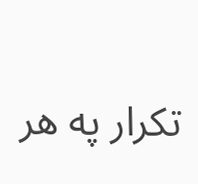تکرار په هر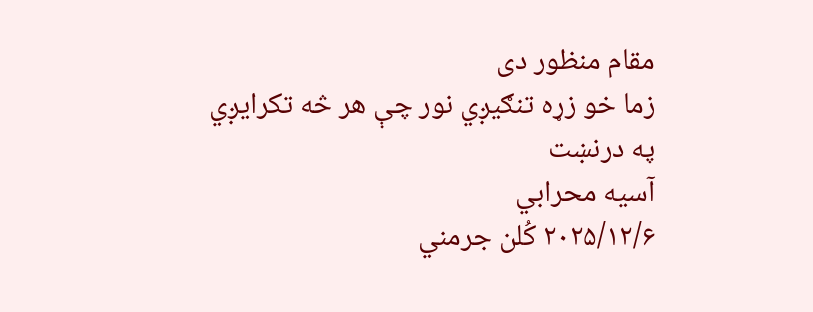مقام منظور دی
زما خو زړه تنګیږي نور چې هر څه تکرایږي
په درنښت
آسيه محرابي
۲۰۲۵/۱۲/۶ کُلن جرمني